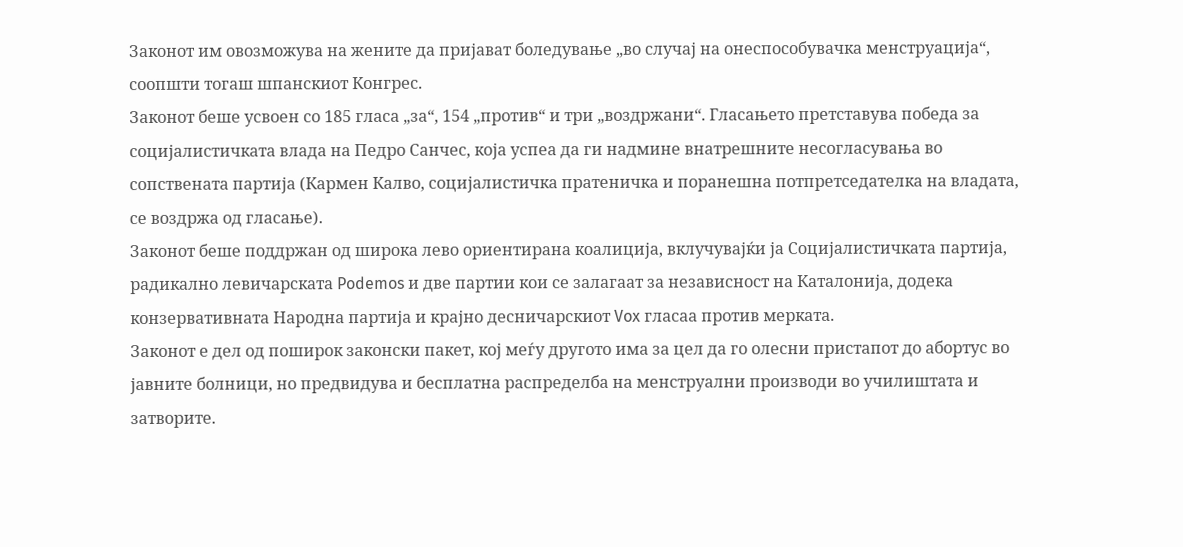Законот им овозможува на жените да пријават боледување „во случај на онеспособувачка менструација“, соопшти тогаш шпанскиот Конгрес.
Законот беше усвоен со 185 гласа „за“, 154 „против“ и три „воздржани“. Гласањето претставува победа за социјалистичката влада на Педро Санчес, која успеа да ги надмине внатрешните несогласувања во сопствената партија (Кармен Калво, социјалистичка пратеничка и поранешна потпретседателка на владата, се воздржа од гласање).
Законот беше поддржан од широка лево ориентирана коалиција, вклучувајќи ја Социјалистичката партија, радикално левичарската Podemos и две партии кои се залагаат за независност на Каталонија, додека конзервативната Народна партија и крајно десничарскиот Vox гласаа против мерката.
Законот е дел од поширок законски пакет, кој меѓу другото има за цел да го олесни пристапот до абортус во јавните болници, но предвидува и бесплатна распределба на менструални производи во училиштата и затворите.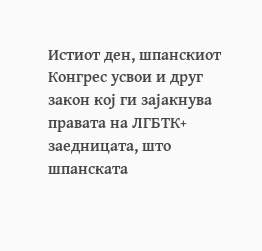Истиот ден, шпанскиот Конгрес усвои и друг закон кој ги зајакнува правата на ЛГБТК+ заедницата, што шпанската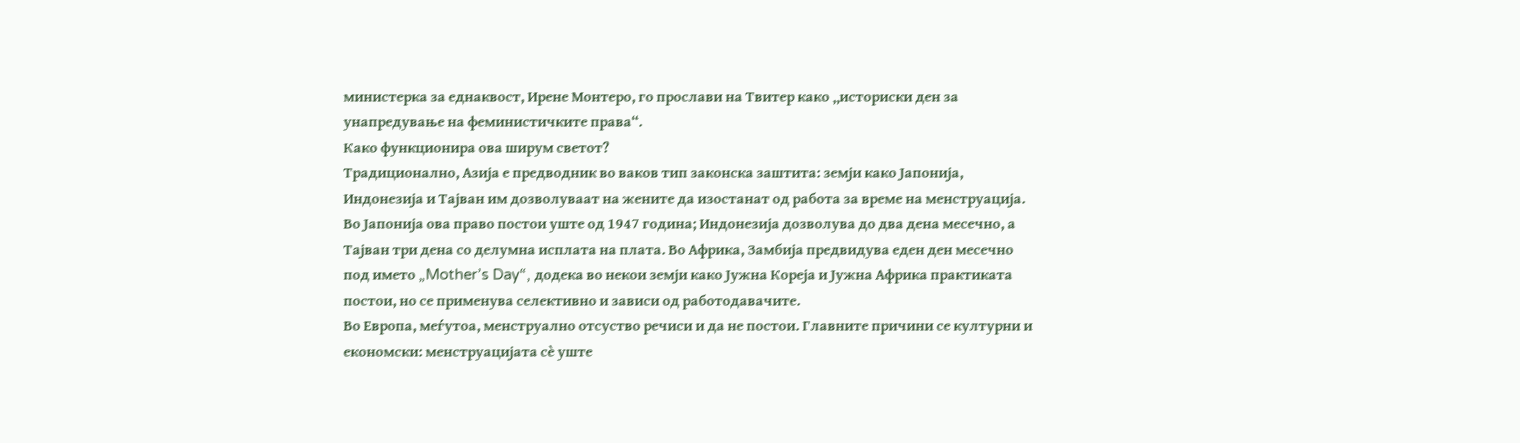министерка за еднаквост, Ирене Монтеро, го прослави на Твитер како „историски ден за унапредување на феминистичките права“.
Како функционира ова ширум светот?
Традиционално, Азија е предводник во ваков тип законска заштита: земји како Јапонија, Индонезија и Тајван им дозволуваат на жените да изостанат од работа за време на менструација. Во Јапонија ова право постои уште од 1947 година; Индонезија дозволува до два дена месечно, а Тајван три дена со делумна исплата на плата. Во Африка, Замбија предвидува еден ден месечно под името „Mother’s Day“, додека во некои земји како Јужна Кореја и Јужна Африка практиката постои, но се применува селективно и зависи од работодавачите.
Во Европа, меѓутоа, менструално отсуство речиси и да не постои. Главните причини се културни и економски: менструацијата сè уште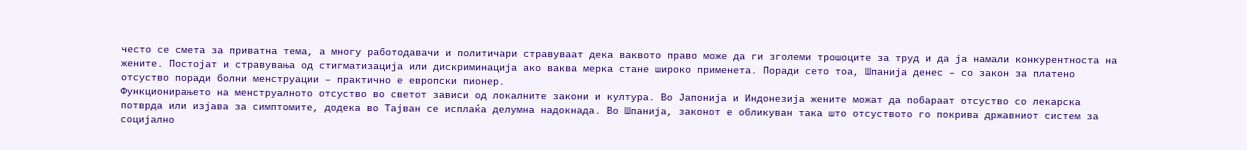често се смета за приватна тема, а многу работодавачи и политичари стравуваат дека ваквото право може да ги зголеми трошоците за труд и да ја намали конкурентноста на жените. Постојат и стравувања од стигматизација или дискриминација ако ваква мерка стане широко применета. Поради сето тоа, Шпанија денес – со закон за платено отсуство поради болни менструации – практично е европски пионер.
Функционирањето на менструалното отсуство во светот зависи од локалните закони и култура. Во Јапонија и Индонезија жените можат да побараат отсуство со лекарска потврда или изјава за симптомите, додека во Тајван се исплаќа делумна надокнада. Во Шпанија, законот е обликуван така што отсуството го покрива државниот систем за социјално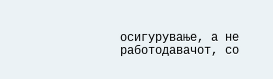осигурување, а не работодавачот, со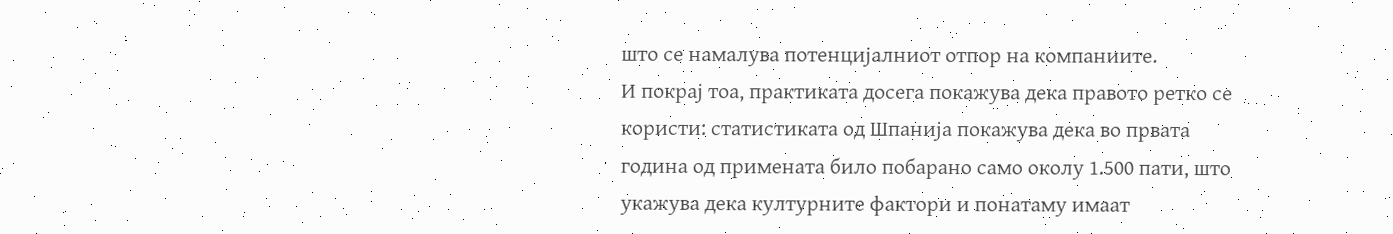што се намалува потенцијалниот отпор на компаниите.
И покрај тоа, практиката досега покажува дека правото ретко се користи: статистиката од Шпанија покажува дека во првата година од примената било побарано само околу 1.500 пати, што укажува дека културните фактори и понатаму имаат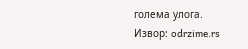голема улога.
Извор: odrzime.rs